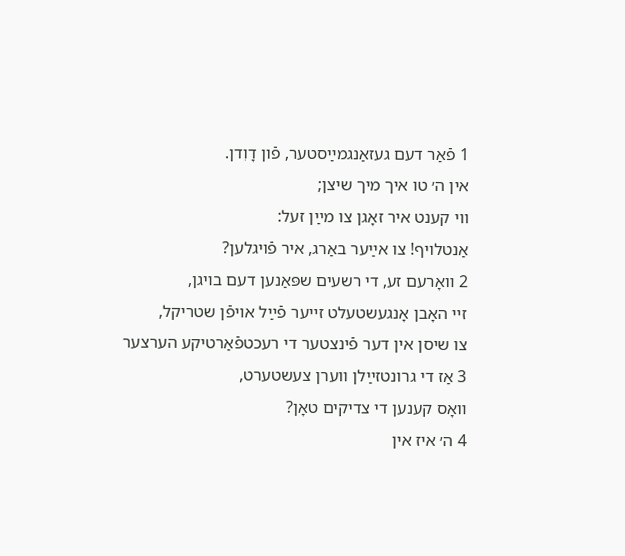1 פֿאַר דעם געזאַנגמײַסטער, פֿון דָוִדן.
אין ה׳ טו איך מיך שיצן;
װי קענט איר זאָגן צו מײַן זעל:
אַנטלױף! צו אײַער באַרג, איר פֿױגלען?
2 װאָרעם זע, די רשעים שפּאַנען דעם בױגן,
זײ האָבן אָנגעשטעלט זײער פֿײַל אױפֿן שטריקל,
צו שיסן אין דער פֿינצטער די רעכטפֿאַרטיקע הערצער
3 אַז די גרונטזײַלן װערן צעשטערט,
װאָס קענען די צדיקים טאָן?
4 ה׳ איז אין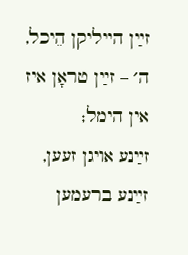זײַן הײליקן הֵיכל,
ה׳ – זײַן טראָן איז אין הימל;
זײַנע אױגן זעען,
זײַנע ברעמען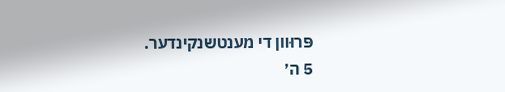פּרוּװן די מענטשנקינדער.
5 ה׳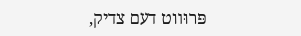פּרוּװט דעם צדיק,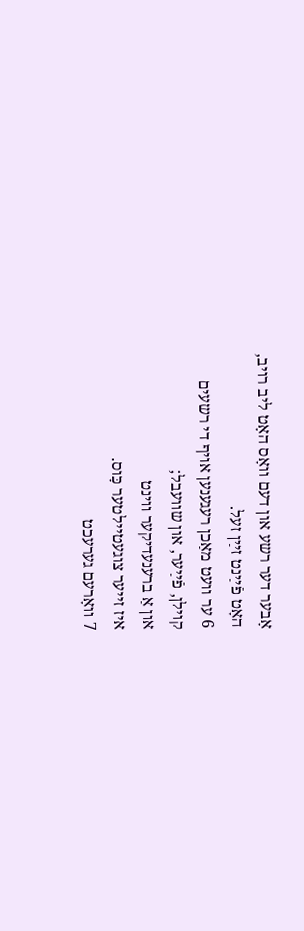אָבער דער רשע און דעם װאָס האָט ליב רױב,
האָט פֿײַנט זײַן זעל.
6 ער װעט מאַכן רעגענען אױף די רשעים
קױלן, פֿײַער, און שװעבל;
און אַ ברענעדיקער װינט
איז זײער צוגעטײלטער כָּוס.
7 װאָרעם גערעכט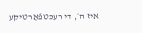איז ה׳, די רעכטפֿאַרטיקע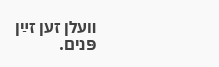װעלן זען זײַן פּנים.